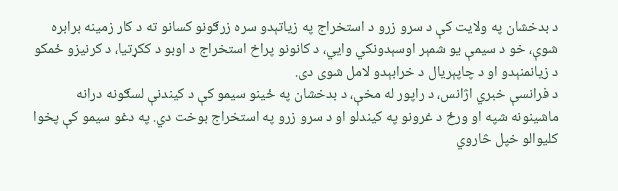د بدخشان په ولایت کې د سرو زرو د استخراج په زیاتېدو سره زرګونو کسانو ته د کار زمینه برابره شوې، خو د سیمې یو شمېر اوسېدونکي وایي، د کانونو پراخ استخراج د اوبو د ککړتیا، د کرنیزو ځمکو د زیانمنېدو او د چاپېریال د خرابېدو لامل شوی دی.
د فرانسې خبري اژانس، د راپور له مخې، د بدخشان په ځینو سیمو کې د کیندنې لسګونه درانه ماشینونه شپه او ورځ د غرونو په کیندلو او د سرو زرو په استخراج بوخت دي. په دغو سیمو کې پخوا کلیوالو خپل څاروي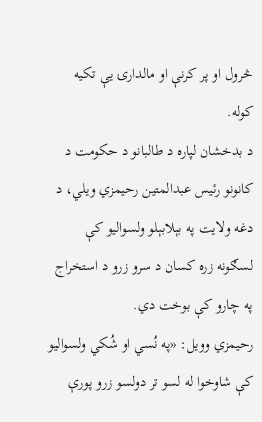څرول او پر کرنې او مالدارۍ یې تکیه کوله.
د بدخشان لپاره د طالبانو د حکومت د کانونو رئیس عبدالمتین رحیمزي ویلي، د دغه ولایت په بېلابېلو ولسوالیو کې لسګونه زره کسان د سرو زرو د استخراج په چارو کې بوخت دي.
رحیمزي وویل: «په نُسي او شُکي ولسوالیو کې شاوخوا له لسو تر دولسو زرو پورې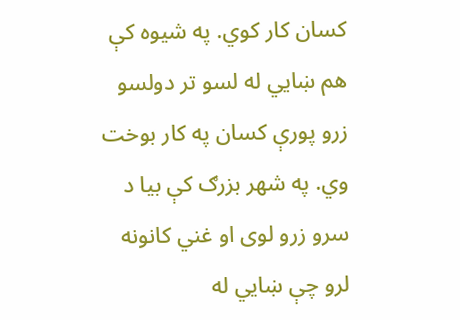کسان کار کوي. په شیوه کې هم ښایي له لسو تر دولسو زرو پورې کسان په کار بوخت وي. په شهر بزرګ کې بیا د سرو زرو لوی او غني کانونه لرو چې ښایي له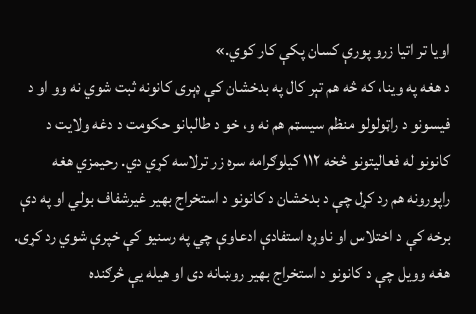اویا تر اتیا زرو پورې کسان پکې کار کوي.»
د هغه په وینا، که څه هم تېر کال په بدخشان کې ډېری کانونه ثبت شوي نه وو او د فیسونو د راټولولو منظم سیسټم هم نه و، خو د طالبانو حکومت د دغه ولایت د کانونو له فعالیتونو څخه ۱۱۲ کیلوګرامه سره زر ترلاسه کړي دي. رحیمزي هغه راپورونه هم رد کړل چې د بدخشان د کانونو د استخراج بهیر غیرشفاف بولي او په دې برخه کې د اختلاس او ناوړه استفادې ادعاوې چي په رسنیو کې خپرې شوي رد کړی.
هغه وویل چې د کانونو د استخراج بهیر روښانه دی او هیله یې څرګنده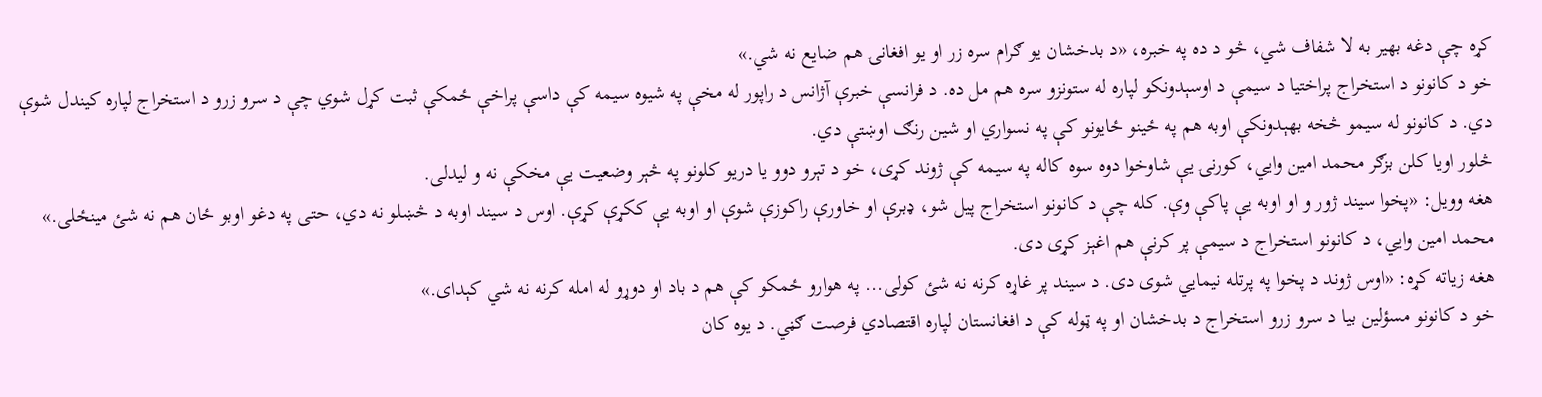کړه چې دغه بهیر به لا شفاف شي، څو د ده په خبره، «د بدخشان یو ګرام سره زر او یو افغانۍ هم ضایع نه شي.»
خو د کانونو د استخراج پراختیا د سیمې د اوسېدونکو لپاره له ستونزو سره هم مل ده. د فرانسې خبرې آژانس د راپور له مخې په شیوه سیمه کې داسې پراخې ځمکې ثبت کړل شوي چې د سرو زرو د استخراج لپاره کیندل شوې دي. د کانونو له سیمو څخه بهېدونکې اوبه هم په ځینو ځایونو کې په نسواري او شین رنګ اوښتې دي.
څلور اویا کلن بزګر محمد امین وایي، کورنۍ یې شاوخوا دوه سوه کاله په سیمه کې ژوند کړی، خو د تېرو دوو یا دریو کلونو په څېر وضعیت یې مخکې نه و لیدلی.
هغه وویل: «پخوا سیند ژور و او اوبه یې پاکې وې. کله چې د کانونو استخراج پیل شو، ډبرې او خاورې راکوزې شوې او اوبه یې ککړې کړې. اوس د سیند اوبه د څښلو نه دي، حتی په دغو اوبو ځان هم نه شئ مینځلی.»
محمد امین وایي، د کانونو استخراج د سیمې پر کرنې هم اغېز کړی دی.
هغه زیاته کړه: «اوس ژوند د پخوا په پرتله نیمایي شوی دی. د سیند پر غاړه کرنه نه شئ کولی... په هوارو ځمکو کې هم د باد او دوړو له امله کرنه نه شي کېدای.»
خو د کانونو مسؤلین بیا د سرو زرو استخراج د بدخشان او په ټوله کې د افغانستان لپاره اقتصادي فرصت ګڼي. د یوه کان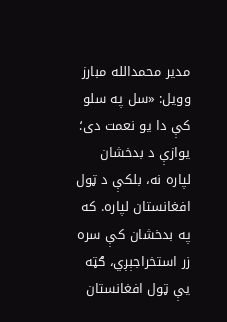مدیر محمدالله مبارز وویل: «سل په سلو کې دا یو نعمت دی؛ یوازې د بدخشان لپاره نه، بلکې د ټول افغانستان لپاره. که په بدخشان کې سره زر استخراجېږي، ګټه یې ټول افغانستان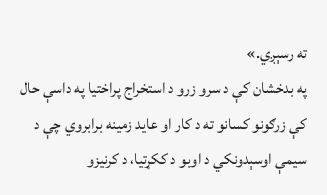ته رسېږي.»
په بدخشان کې د سرو زرو د استخراج پراختیا په داسې حال کې زرګونو کسانو ته د کار او عاید زمینه برابروي چې د سیمې اوسېدونکي د اوبو د ککړتیا، د کرنیزو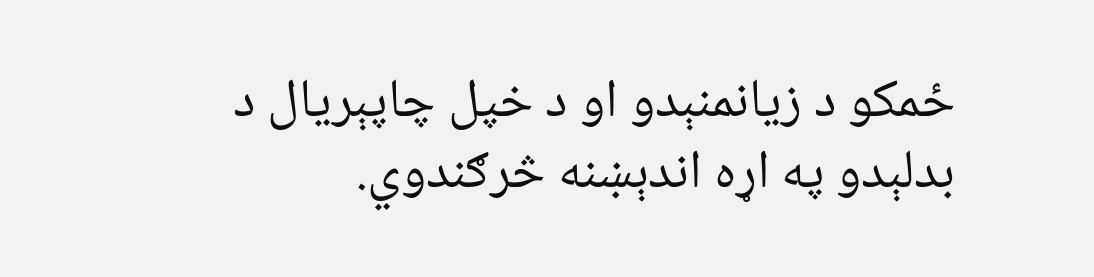ځمکو د زیانمنېدو او د خپل چاپېریال د بدلېدو په اړه اندېښنه څرګندوي.